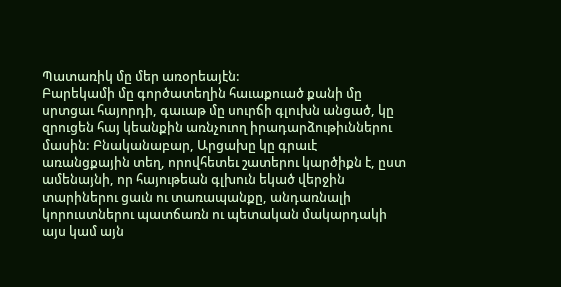Պատառիկ մը մեր առօրեայէն:
Բարեկամի մը գործատեղին հաւաքուած քանի մը սրտցաւ հայորդի, գաւաթ մը սուրճի գլուխն անցած, կը զրուցեն հայ կեանքին առնչուող իրադարձութիւններու մասին: Բնականաբար, Արցախը կը գրաւէ առանցքային տեղ, որովհետեւ շատերու կարծիքն է, ըստ ամենայնի, որ հայութեան գլխուն եկած վերջին տարիներու ցաւն ու տառապանքը, անդառնալի կորուստներու պատճառն ու պետական մակարդակի այս կամ այն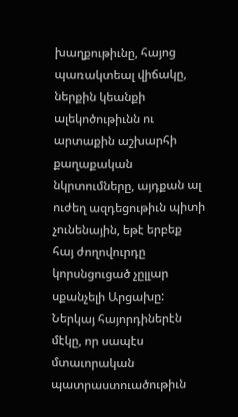խաղքութիւնը, հայոց պառակտեալ վիճակը, ներքին կեանքի ալեկոծութիւնն ու արտաքին աշխարհի քաղաքական նկրտումները, այդքան ալ ուժեղ ազդեցութիւն պիտի չունենային, եթէ երբեք հայ ժողովուրդը կորսնցուցած չըլլար սքանչելի Արցախը:
Ներկայ հայորդիներէն մէկը, որ սապէս մտաւորական պատրաստուածութիւն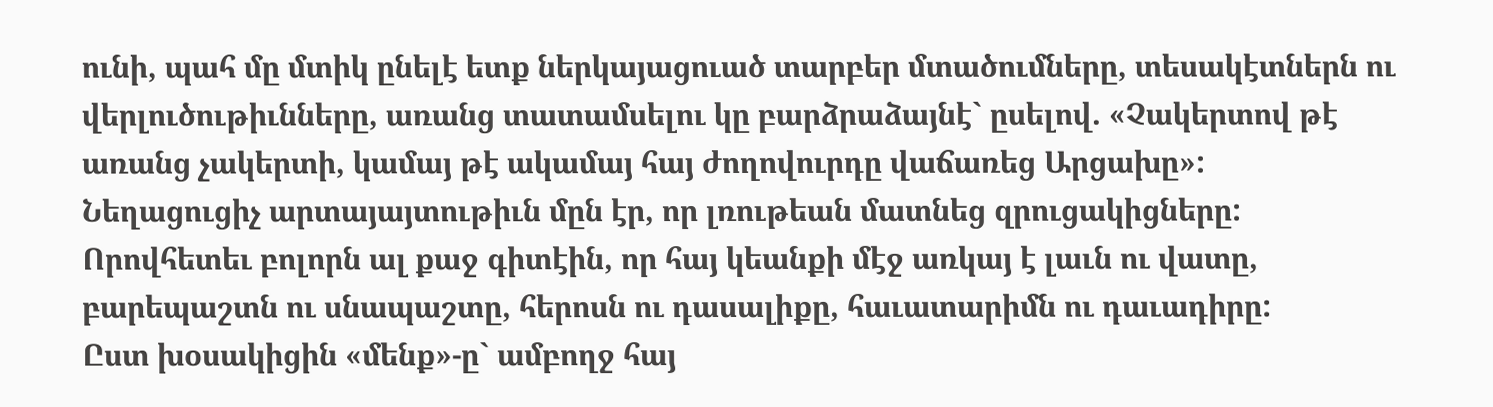ունի, պահ մը մտիկ ընելէ ետք ներկայացուած տարբեր մտածումները, տեսակէտներն ու վերլուծութիւնները, առանց տատամսելու կը բարձրաձայնէ` ըսելով. «Չակերտով թէ առանց չակերտի, կամայ թէ ակամայ հայ ժողովուրդը վաճառեց Արցախը»:
Նեղացուցիչ արտայայտութիւն մըն էր, որ լռութեան մատնեց զրուցակիցները:
Որովհետեւ բոլորն ալ քաջ գիտէին, որ հայ կեանքի մէջ առկայ է լաւն ու վատը, բարեպաշտն ու սնապաշտը, հերոսն ու դասալիքը, հաւատարիմն ու դաւադիրը:
Ըստ խօսակիցին «մենք»-ը` ամբողջ հայ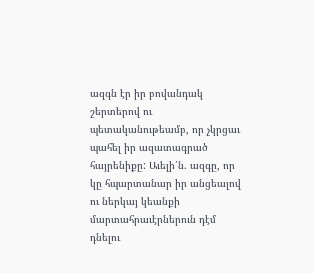ազգն էր իր բովանդակ շերտերով ու պետականութեամբ, որ չկրցաւ պահել իր ազատագրած հայրենիքը: Աւելի՛ն. ազգը, որ կը հպարտանար իր անցեալով ու ներկայ կեանքի մարտահրաւէրներուն դէմ դնելու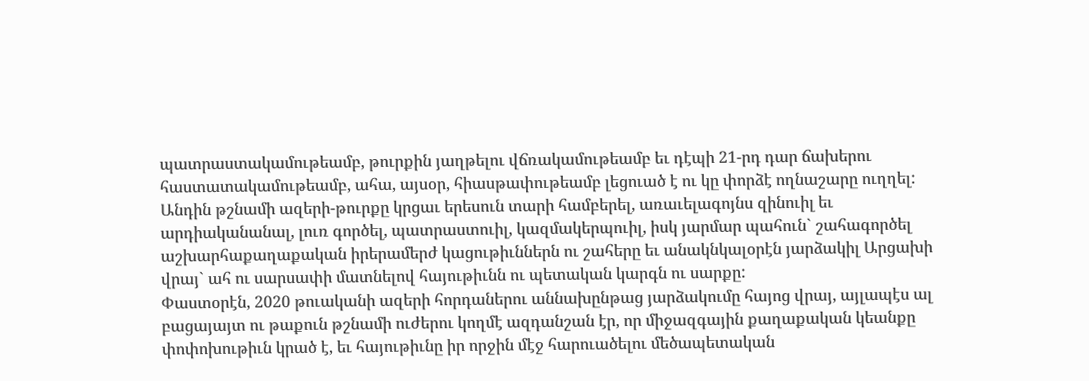պատրաստակամութեամբ, թուրքին յաղթելու վճռակամութեամբ եւ դէպի 21-րդ դար ճախերու հաստատակամութեամբ, ահա, այսօր, հիասթափութեամբ լեցուած է ու կը փորձէ ողնաշարը ուղղել:
Անդին թշնամի ազերի-թուրքը կրցաւ երեսուն տարի համբերել, առաւելագոյնս զինուիլ եւ արդիականանալ, լուռ գործել, պատրաստուիլ, կազմակերպուիլ, իսկ յարմար պահուն` շահագործել աշխարհաքաղաքական իրերամերժ կացութիւններն ու շահերը եւ անակնկալօրէն յարձակիլ Արցախի վրայ` ահ ու սարսափի մատնելով հայութիւնն ու պետական կարգն ու սարքը:
Փաստօրէն, 2020 թուականի ազերի հորդաներու աննախընթաց յարձակումը հայոց վրայ, այլապէս ալ բացայայտ ու թաքուն թշնամի ուժերու կողմէ ազդանշան էր, որ միջազգային քաղաքական կեանքը փոփոխութիւն կրած է, եւ հայութիւնը իր որջին մէջ հարուածելու մեծապետական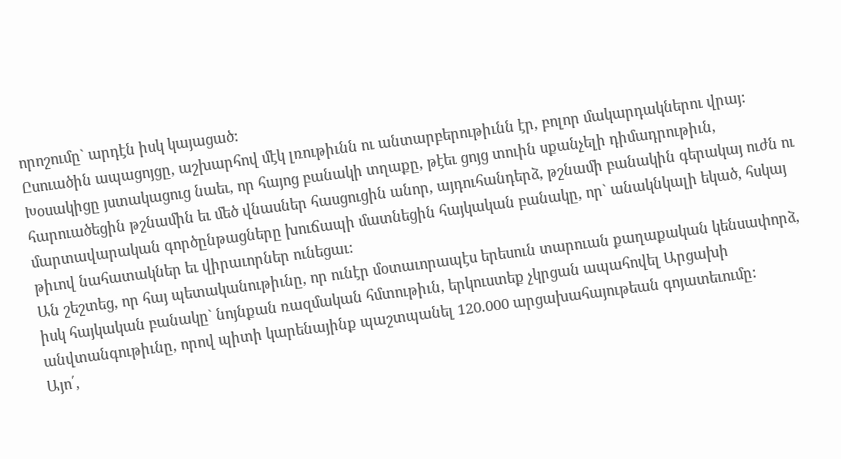որոշումը` արդէն իսկ կայացած:
Ըսուածին ապացոյցը, աշխարհով մէկ լռութիւնն ու անտարբերութիւնն էր, բոլոր մակարդակներու վրայ:
Խօսակիցը յստակացուց նաեւ, որ հայոց բանակի տղաքը, թէեւ ցոյց տուին սքանչելի դիմադրութիւն, հարուածեցին թշնամին եւ մեծ վնասներ հասցուցին անոր, այդուհանդերձ, թշնամի բանակին գերակայ ուժն ու մարտավարական գործընթացները խուճապի մատնեցին հայկական բանակը, որ` անակնկալի եկած, հսկայ թիւով նահատակներ եւ վիրաւորներ ունեցաւ:
Ան շեշտեց, որ հայ պետականութիւնը, որ ունէր մօտաւորապէս երեսուն տարուան քաղաքական կենսափորձ, իսկ հայկական բանակը` նոյնքան ռազմական հմտութիւն, երկուստեք չկրցան ապահովել Արցախի անվտանգութիւնը, որով պիտի կարենայինք պաշտպանել 120.000 արցախահայութեան գոյատեւումը:
Այո՛,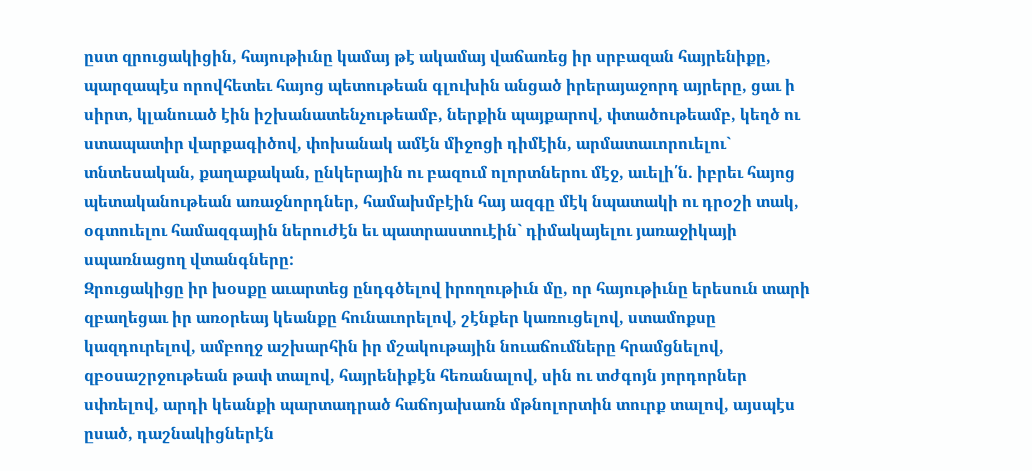ըստ զրուցակիցին, հայութիւնը կամայ թէ ակամայ վաճառեց իր սրբազան հայրենիքը, պարզապէս որովհետեւ հայոց պետութեան գլուխին անցած իրերայաջորդ այրերը, ցաւ ի սիրտ, կլանուած էին իշխանատենչութեամբ, ներքին պայքարով, փտածութեամբ, կեղծ ու ստապատիր վարքագիծով, փոխանակ ամէն միջոցի դիմէին, արմատաւորուելու` տնտեսական, քաղաքական, ընկերային ու բազում ոլորտներու մէջ, աւելի՛ն. իբրեւ հայոց պետականութեան առաջնորդներ, համախմբէին հայ ազգը մէկ նպատակի ու դրօշի տակ, օգտուելու համազգային ներուժէն եւ պատրաստուէին` դիմակայելու յառաջիկայի սպառնացող վտանգները:
Զրուցակիցը իր խօսքը աւարտեց ընդգծելով իրողութիւն մը, որ հայութիւնը երեսուն տարի զբաղեցաւ իր առօրեայ կեանքը հունաւորելով, շէնքեր կառուցելով, ստամոքսը կազդուրելով, ամբողջ աշխարհին իր մշակութային նուաճումները հրամցնելով, զբօսաշրջութեան թափ տալով, հայրենիքէն հեռանալով, սին ու տժգոյն յորդորներ սփռելով, արդի կեանքի պարտադրած հաճոյախառն մթնոլորտին տուրք տալով, այսպէս ըսած, դաշնակիցներէն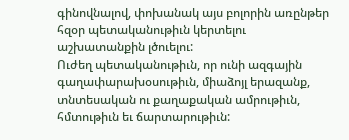գինովնալով, փոխանակ այս բոլորին առընթեր հզօր պետականութիւն կերտելու աշխատանքին լծուելու:
Ուժեղ պետականութիւն, որ ունի ազգային գաղափարախօսութիւն, միաձոյլ երազանք, տնտեսական ու քաղաքական ամրութիւն, հմտութիւն եւ ճարտարութիւն: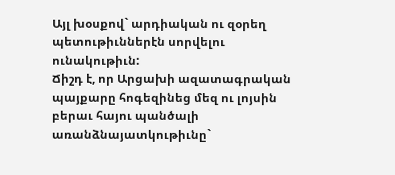Այլ խօսքով` արդիական ու զօրեղ պետութիւններէն սորվելու ունակութիւն:
Ճիշդ է, որ Արցախի ազատագրական պայքարը հոգեզինեց մեզ ու լոյսին բերաւ հայու պանծալի առանձնայատկութիւնը`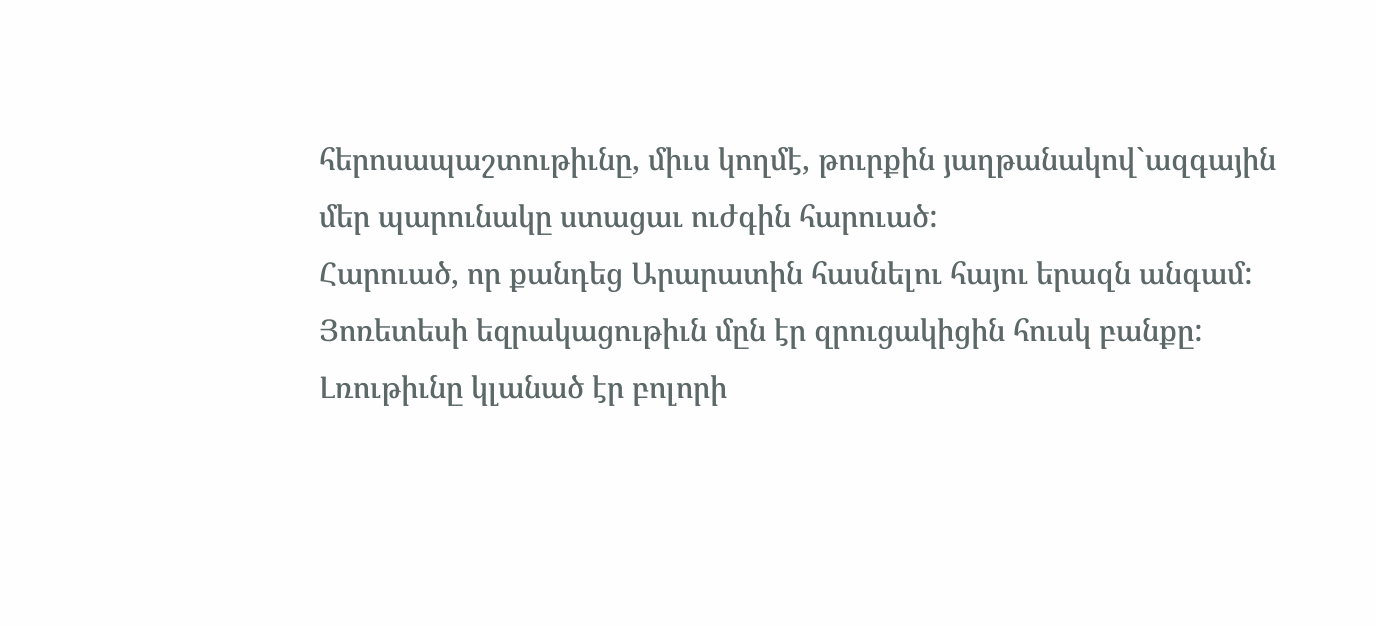հերոսապաշտութիւնը, միւս կողմէ, թուրքին յաղթանակով`ազգային մեր պարունակը ստացաւ ուժգին հարուած:
Հարուած, որ քանդեց Արարատին հասնելու հայու երազն անգամ:
Յոռետեսի եզրակացութիւն մըն էր զրուցակիցին հուսկ բանքը:
Լռութիւնը կլանած էր բոլորի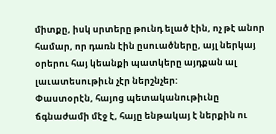միտքը, իսկ սրտերը թունդ ելած էին, ոչ թէ անոր համար, որ դառն էին ըսուածները, այլ ներկայ օրերու հայ կեանքի պատկերը այդքան ալ լաւատեսութիւն չէր ներշնչեր:
Փաստօրէն, հայոց պետականութիւնը ճգնաժամի մէջ է, հայը ենթակայ է ներքին ու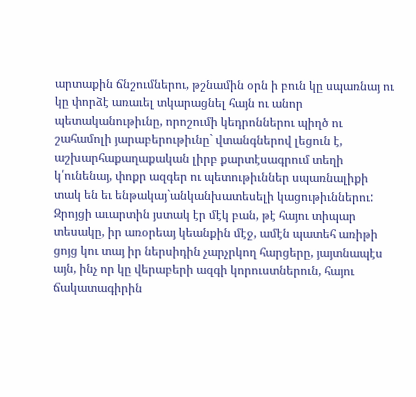արտաքին ճնշումներու, թշնամին օրն ի բուն կը սպառնայ ու կը փորձէ առաւել տկարացնել հայն ու անոր պետականութիւնը, որոշումի կեդրոններու պիղծ ու շահամոլի յարաբերութիւնը` վտանգներով լեցուն է, աշխարհաքաղաքական լիրբ քարտէսագրում տեղի կ՛ունենայ, փոքր ազգեր ու պետութիւններ սպառնալիքի տակ են եւ ենթակայ`անկանխատեսելի կացութիւններու:
Զրոյցի աւարտին յստակ էր մէկ բան, թէ հայու տիպար տեսակը, իր առօրեայ կեանքին մէջ, ամէն պատեհ առիթի ցոյց կու տայ իր ներսիդին չարչրկող հարցերը, յայտնապէս այն, ինչ որ կը վերաբերի ազգի կորուստներուն, հայու ճակատագիրին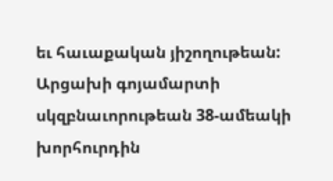եւ հաւաքական յիշողութեան:
Արցախի գոյամարտի սկզբնաւորութեան 38-ամեակի խորհուրդին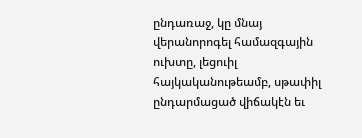ընդառաջ, կը մնայ վերանորոգել համազգային ուխտը, լեցուիլ հայկականութեամբ, սթափիլ ընդարմացած վիճակէն եւ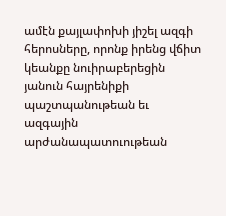ամէն քայլափոխի յիշել ազգի հերոսները, որոնք իրենց վճիտ կեանքը նուիրաբերեցին յանուն հայրենիքի պաշտպանութեան եւ ազգային արժանապատուութեան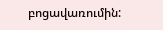բոցավառումին: